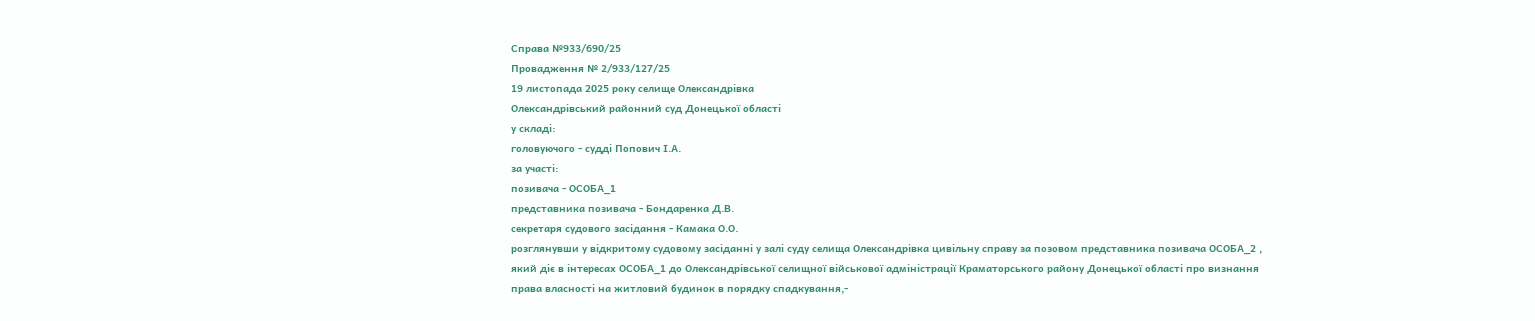Справа №933/690/25
Провадження № 2/933/127/25
19 листопада 2025 року селище Олександрівка
Олександрівський районний суд Донецької області
у складі:
головуючого - судді Попович І.А.
за участі:
позивача - ОСОБА_1
представника позивача - Бондаренка Д.В.
секретаря судового засідання - Камака О.О.
розглянувши у відкритому судовому засіданні у залі суду селища Олександрівка цивільну справу за позовом представника позивача ОСОБА_2 , який діє в інтересах ОСОБА_1 до Олександрівської селищної військової адміністрації Краматорського району Донецької області про визнання права власності на житловий будинок в порядку спадкування,-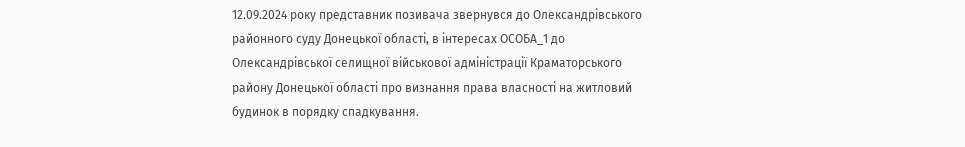12.09.2024 року представник позивача звернувся до Олександрівського районного суду Донецької області, в інтересах ОСОБА_1 до Олександрівської селищної військової адміністрації Краматорського району Донецької області про визнання права власності на житловий будинок в порядку спадкування.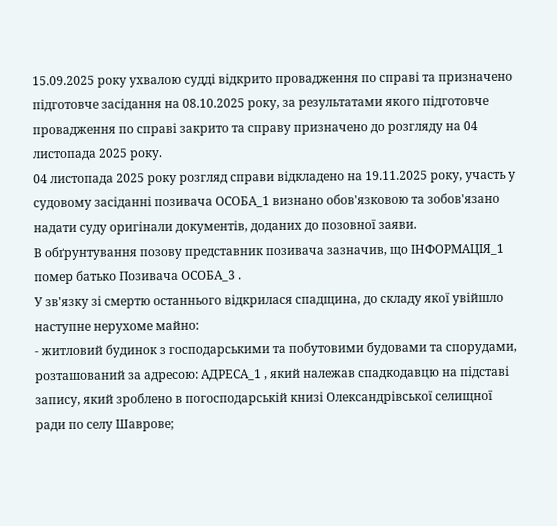15.09.2025 року ухвалою судді відкрито провадження по справі та призначено підготовче засідання на 08.10.2025 року, за результатами якого підготовче провадження по справі закрито та справу призначено до розгляду на 04 листопада 2025 року.
04 листопада 2025 року розгляд справи відкладено на 19.11.2025 року, участь у судовому засіданні позивача ОСОБА_1 визнано обов'язковою та зобов'язано надати суду оригінали документів, доданих до позовної заяви.
В обґрунтування позову представник позивача зазначив, що ІНФОРМАЦІЯ_1 помер батько Позивача ОСОБА_3 .
У зв'язку зі смертю останнього відкрилася спадщина, до складу якої увійшло наступне нерухоме майно:
- житловий будинок з господарськими та побутовими будовами та спорудами, розташований за адресою: АДРЕСА_1 , який належав спадкодавцю на підставі запису, який зроблено в погосподарській книзі Олександрівської селищної ради по селу Шаврове;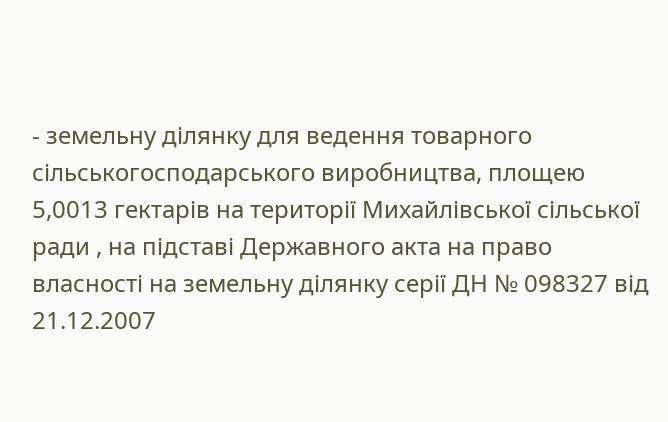- земельну ділянку для ведення товарного сільськогосподарського виробництва, площею 5,0013 гектарів на території Михайлівської сільської ради , на підставі Державного акта на право власності на земельну ділянку серії ДН № 098327 від 21.12.2007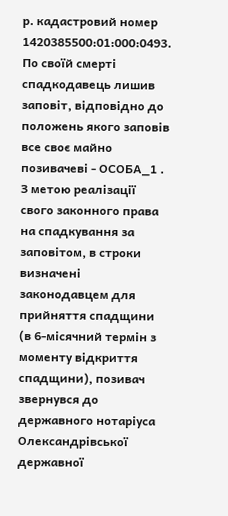р. кадастровий номер 1420385500:01:000:0493.
По своїй смерті спадкодавець лишив заповіт, відповідно до положень якого заповів все своє майно позивачеві - ОСОБА_1 .
З метою реалізації свого законного права на спадкування за заповітом, в строки визначені законодавцем для прийняття спадщини (в 6-місячний термін з моменту відкриття спадщини), позивач звернувся до державного нотаріуса Олександрівської державної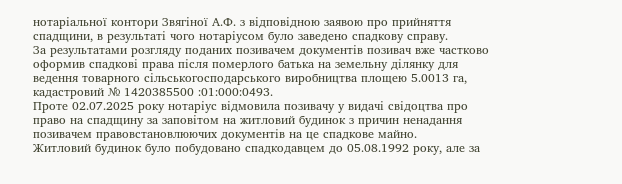нотаріальної контори Звягіної А.Ф. з відповідною заявою про прийняття спадщини, в результаті чого нотаріусом було заведено спадкову справу.
За результатами розгляду поданих позивачем документів позивач вже частково оформив спадкові права після померлого батька на земельну ділянку для ведення товарного сільськогосподарського виробництва площею 5.0013 га, кадастровий № 1420385500 :01:000:0493.
Проте 02.07.2025 року нотаріус відмовила позивачу у видачі свідоцтва про право на спадщину за заповітом на житловий будинок з причин ненадання позивачем правовстановлюючих документів на це спадкове майно.
Житловий будинок було побудовано спадкодавцем до 05.08.1992 року, але за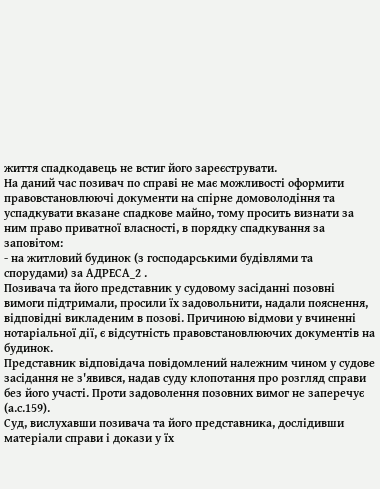життя спадкодавець не встиг його зареєструвати.
На даний час позивач по справі не має можливості оформити правовстановлюючі документи на спірне домоволодіння та успадкувати вказане спадкове майно, тому просить визнати за ним право приватної власності, в порядку спадкування за заповітом:
- на житловий будинок (з господарськими будівлями та спорудами) за АДРЕСА_2 .
Позивача та його представник у судовому засіданні позовні вимоги підтримали, просили їх задовольнити, надали пояснення, відповідні викладеним в позові. Причиною відмови у вчиненні нотаріальної дії, є відсутність правовстановлюючих документів на будинок.
Представник відповідача повідомлений належним чином у судове засідання не з'явився, надав суду клопотання про розгляд справи без його участі. Проти задоволення позовних вимог не заперечує (а.с.159).
Суд, вислухавши позивача та його представника, дослідивши матеріали справи і докази у їх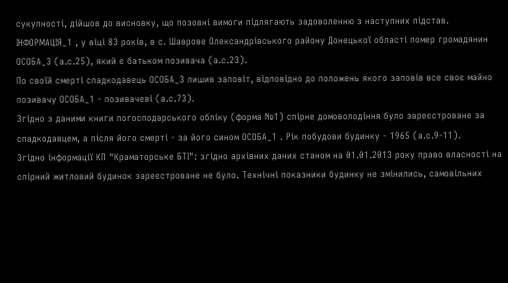сукупності, дійшов до висновку, що позовні вимоги підлягають задоволенню з наступних підстав.
ІНФОРМАЦІЯ_1 , у віці 83 років, в с. Шаврове Олександрівського району Донецької області помер громадянин ОСОБА_3 (а.с.25), який є батьком позивача (а.с.23).
По своїй смерті спадкодавець ОСОБА_3 лишив заповіт, відповідно до положень якого заповів все своє майно позивачу ОСОБА_1 - позивачеві (а.с.73).
Згідно з даними книги погосподарського обліку (форма №1) спірне домоволодіння було зареєстроване за спадкодавцем, а після його смерті - за його сином ОСОБА_1 . Рік побудови будинку - 1965 (а.с.9-11).
Згідно інформації КП "Краматорське БТІ": згідно архівних даних станом на 01.01.2013 року право власності на спірний житловий будинок зареєстроване не було. Технічні показники будинку не змінились, самовільних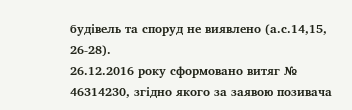будівель та споруд не виявлено (а.с.14,15, 26-28).
26.12.2016 року сформовано витяг № 46314230, згідно якого за заявою позивача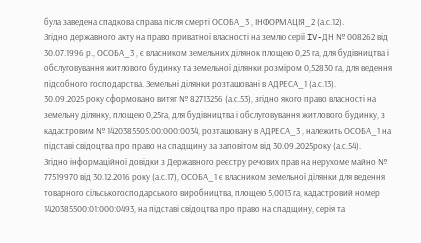була заведена спадкова справа після смерті ОСОБА_3 , ІНФОРМАЦІЯ_2 (а.с.12).
Згідно державного акту на право приватної власності на землю серії IV-ДН № 008262 від 30.07.1996 р., ОСОБА_3 , є власником земельних ділянок площею 0,25 га, для будівництва і обслуговування житлового будинку та земельної ділянки розміром 0,52830 га, для ведення підсобного господарства. Земельні ділянки розташовані в АДРЕСА_1 (а.с.13).
30.09.2025 року сформовано витяг № 82713256 (а.с.53), згідно якого право власності на земельну ділянку, площею 0,25га, для будівництва і обслуговування житлового будинку, з кадастровим № 1420385505:00:000:0034, розташовану в АДРЕСА_3 , належить ОСОБА_1 на підставі свідоцтва про право на спадщину за заповітом від 30.09.2025року (а.с.54).
Згідно інформаційної довідки з Державного реєстру речових прав на нерухоме майно № 77519970 від 30.12.2016 року (а.с.17), ОСОБА_1 є власником земельної ділянки для ведення товарного сільськогосподарського виробництва, площею 5,0013 га, кадастровий номер 1420385500:01:000:0493, на підставі свідоцтва про право на спадщину, серія та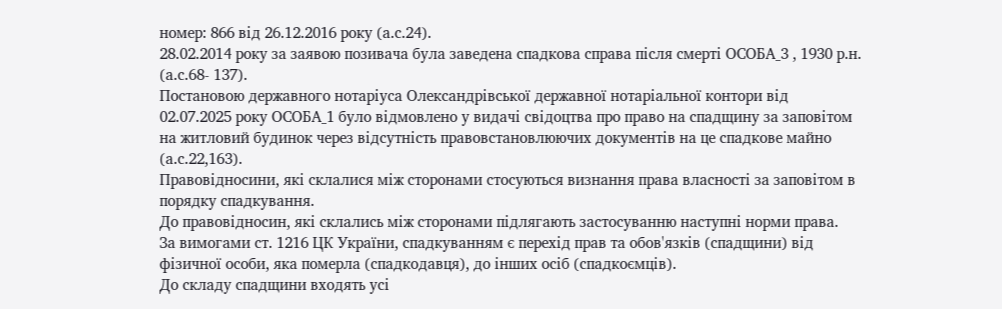номер: 866 від 26.12.2016 року (а.с.24).
28.02.2014 року за заявою позивача була заведена спадкова справа після смерті ОСОБА_3 , 1930 р.н. (а.с.68- 137).
Постановою державного нотаріуса Олександрівської державної нотаріальної контори від 02.07.2025 року ОСОБА_1 було відмовлено у видачі свідоцтва про право на спадщину за заповітом на житловий будинок через відсутність правовстановлюючих документів на це спадкове майно (а.с.22,163).
Правовідносини, які склалися між сторонами стосуються визнання права власності за заповітом в порядку спадкування.
До правовідносин, які склались між сторонами підлягають застосуванню наступні норми права.
За вимогами ст. 1216 ЦК України, спадкуванням є перехід прав та обов'язків (спадщини) від фізичної особи, яка померла (спадкодавця), до інших осіб (спадкоємців).
До складу спадщини входять усі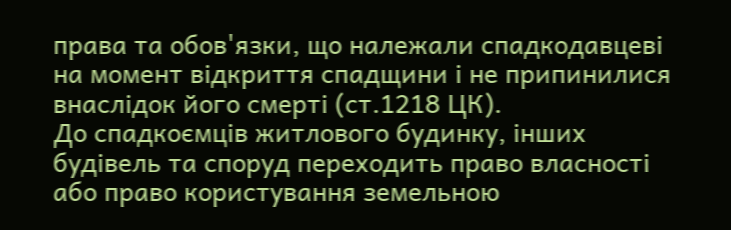права та обов'язки, що належали спадкодавцеві на момент відкриття спадщини і не припинилися внаслідок його смерті (ст.1218 ЦК).
До спадкоємців житлового будинку, інших будівель та споруд переходить право власності або право користування земельною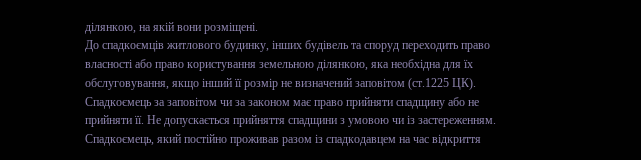ділянкою, на якій вони розміщені.
До спадкоємців житлового будинку, інших будівель та споруд переходить право власності або право користування земельною ділянкою, яка необхідна для їх обслуговування, якщо інший її розмір не визначений заповітом (ст.1225 ЦК).
Спадкоємець за заповітом чи за законом має право прийняти спадщину або не прийняти її. Не допускається прийняття спадщини з умовою чи із застереженням. Спадкоємець, який постійно проживав разом із спадкодавцем на час відкриття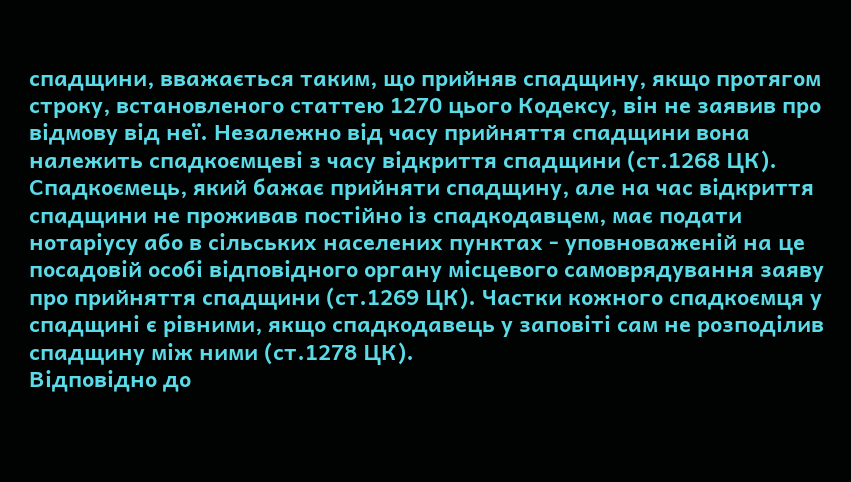спадщини, вважається таким, що прийняв спадщину, якщо протягом строку, встановленого статтею 1270 цього Кодексу, він не заявив про відмову від неї. Незалежно від часу прийняття спадщини вона належить спадкоємцеві з часу відкриття спадщини (ст.1268 ЦК). Спадкоємець, який бажає прийняти спадщину, але на час відкриття спадщини не проживав постійно із спадкодавцем, має подати нотаріусу або в сільських населених пунктах - уповноваженій на це посадовій особі відповідного органу місцевого самоврядування заяву про прийняття спадщини (ст.1269 ЦК). Частки кожного спадкоємця у спадщині є рівними, якщо спадкодавець у заповіті сам не розподілив спадщину між ними (ст.1278 ЦК).
Відповідно до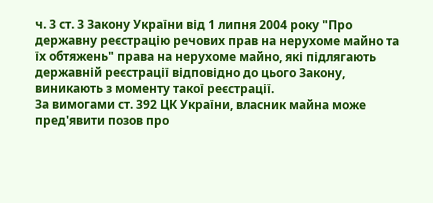ч. 3 ст. 3 Закону України від 1 липня 2004 року "Про державну реєстрацію речових прав на нерухоме майно та їх обтяжень" права на нерухоме майно, які підлягають державній реєстрації відповідно до цього Закону, виникають з моменту такої реєстрації.
За вимогами ст. 392 ЦК України, власник майна може пред'явити позов про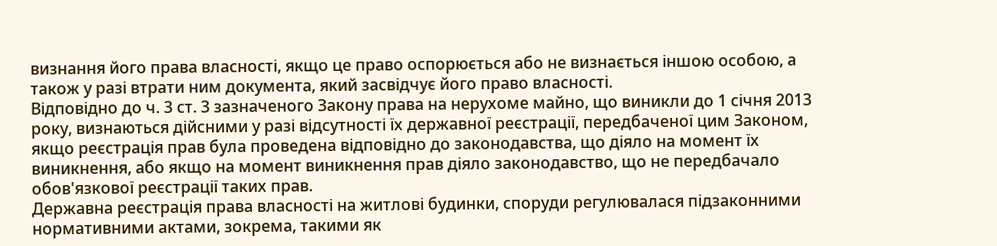визнання його права власності, якщо це право оспорюється або не визнається іншою особою, а також у разі втрати ним документа, який засвідчує його право власності.
Відповідно до ч. 3 ст. 3 зазначеного Закону права на нерухоме майно, що виникли до 1 січня 2013 року, визнаються дійсними у разі відсутності їх державної реєстрації, передбаченої цим Законом, якщо реєстрація прав була проведена відповідно до законодавства, що діяло на момент їх виникнення, або якщо на момент виникнення прав діяло законодавство, що не передбачало обов'язкової реєстрації таких прав.
Державна реєстрація права власності на житлові будинки, споруди регулювалася підзаконними нормативними актами, зокрема, такими як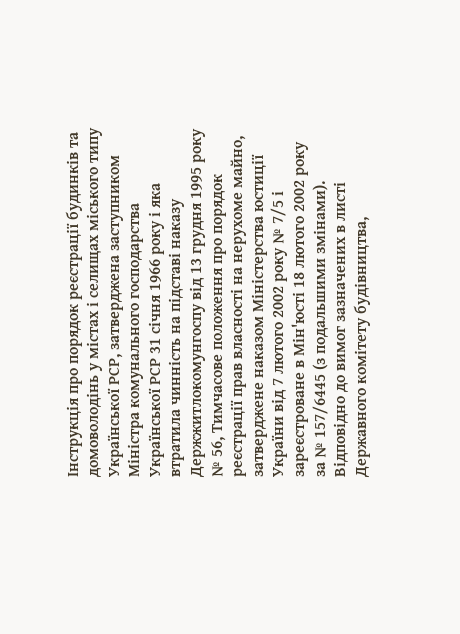Інструкція про порядок реєстрації будинків та домоволодінь у містах і селищах міського типу Української РСР, затверджена заступником Міністра комунального господарства Української РСР 31 січня 1966 року і яка втратила чинність на підставі наказу Держжитлокомунгоспу від 13 грудня 1995 року № 56, Тимчасове положення про порядок реєстрації прав власності на нерухоме майно, затверджене наказом Міністерства юстиції України від 7 лютого 2002 року № 7/5 і зареєстроване в Мін'юсті 18 лютого 2002 року за № 157/6445 (з подальшими змінами).
Відповідно до вимог зазначених в листі Державного комітету будівництва,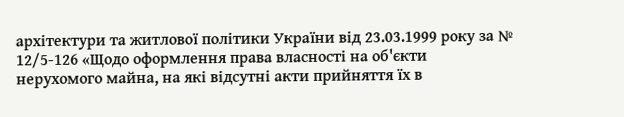архітектури та житлової політики України від 23.03.1999 року за № 12/5-126 «Щодо оформлення права власності на об'єкти нерухомого майна, на які відсутні акти прийняття їх в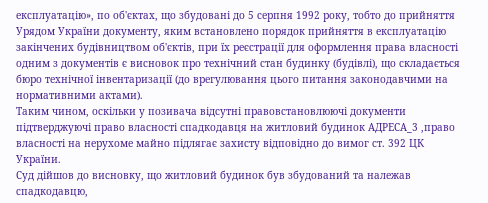експлуатацію», по об'єктах, що збудовані до 5 серпня 1992 року, тобто до прийняття Урядом України документу, яким встановлено порядок прийняття в експлуатацію закінчених будівництвом об'єктів, при їх реєстрації для оформлення права власності одним з документів є висновок про технічний стан будинку (будівлі), що складається бюро технічної інвентаризації (до врегулювання цього питання законодавчими на нормативними актами).
Таким чином, оскільки у позивача відсутні правовстановлюючі документи підтверджуючі право власності спадкодавця на житловий будинок АДРЕСА_3 ,право власності на нерухоме майно підлягає захисту відповідно до вимог ст. 392 ЦК України.
Суд дійшов до висновку, що житловий будинок був збудований та належав спадкодавцю,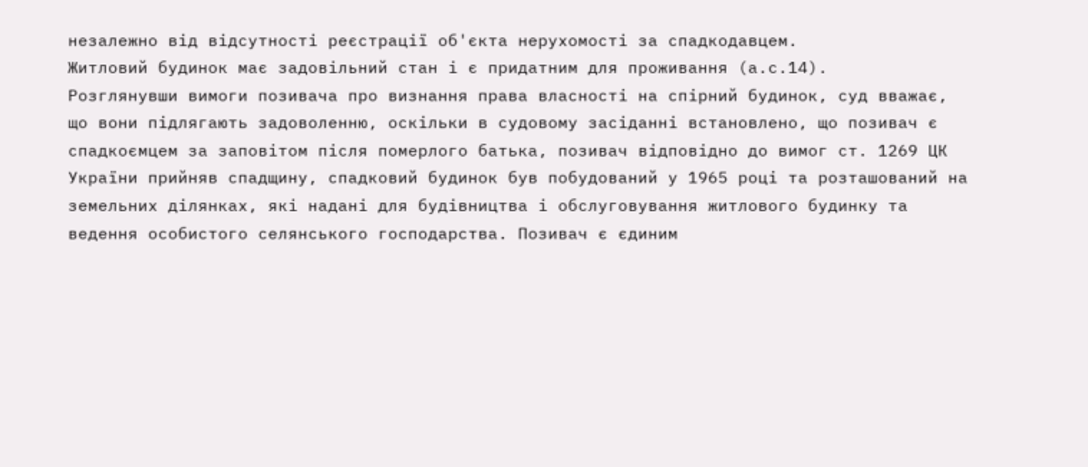незалежно від відсутності реєстрації об'єкта нерухомості за спадкодавцем.
Житловий будинок має задовільний стан і є придатним для проживання (а.с.14).
Розглянувши вимоги позивача про визнання права власності на спірний будинок, суд вважає, що вони підлягають задоволенню, оскільки в судовому засіданні встановлено, що позивач є спадкоємцем за заповітом після померлого батька, позивач відповідно до вимог ст. 1269 ЦК України прийняв спадщину, спадковий будинок був побудований у 1965 році та розташований на земельних ділянках, які надані для будівництва і обслуговування житлового будинку та ведення особистого селянського господарства. Позивач є єдиним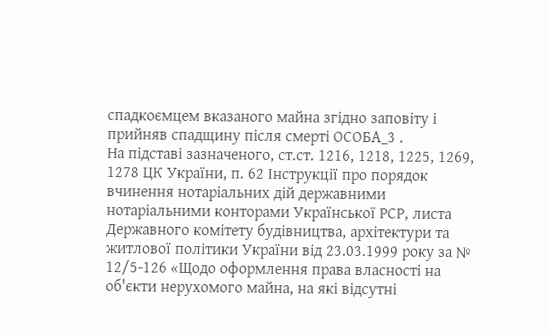спадкоємцем вказаного майна згідно заповіту і прийняв спадщину після смерті ОСОБА_3 .
На підставі зазначеного, ст.ст. 1216, 1218, 1225, 1269, 1278 ЦК України, п. 62 Інструкції про порядок вчинення нотаріальних дій державними нотаріальними конторами Української РСР, листа Державного комітету будівництва, архітектури та житлової політики України від 23.03.1999 року за № 12/5-126 «Щодо оформлення права власності на об'єкти нерухомого майна, на які відсутні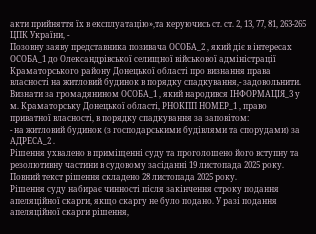акти прийняття їх в експлуатацію»,та керуючись ст. ст. 2, 13, 77, 81, 263-265 ЦПК України, -
Позовну заяву представника позивача ОСОБА_2 , який діє в інтересах ОСОБА_1 до Олександрівської селищної військової адміністрації Краматорського району Донецької області про визнання права власності на житловий будинок в порядку спадкування,- задовольнити.
Визнати за громадянином ОСОБА_1 , який народився ІНФОРМАЦІЯ_3 у м. Краматорську Донецької області, РНОКПП НОМЕР_1 , право приватної власності, в порядку спадкування за заповітом:
- на житловий будинок (з господарськими будівлями та спорудами) за АДРЕСА_2 .
Рішення ухвалено в приміщенні суду та проголошено його вступну та резолютивну частини в судовому засіданні 19 листопада 2025 року.
Повний текст рішення складено 28 листопада 2025 року.
Рішення суду набирає чинності після закінчення строку подання апеляційної скарги, якщо скаргу не було подано. У разі подання апеляційної скарги рішення,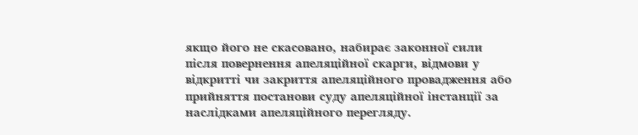якщо його не скасовано, набирає законної сили після повернення апеляційної скарги, відмови у відкритті чи закриття апеляційного провадження або прийняття постанови суду апеляційної інстанції за наслідками апеляційного перегляду.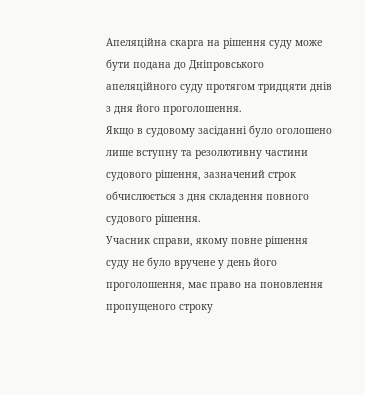Апеляційна скарга на рішення суду може бути подана до Дніпровського апеляційного суду протягом тридцяти днів з дня його проголошення.
Якщо в судовому засіданні було оголошено лише вступну та резолютивну частини судового рішення, зазначений строк обчислюється з дня складення повного судового рішення.
Учасник справи, якому повне рішення суду не було вручене у день його проголошення, має право на поновлення пропущеного строку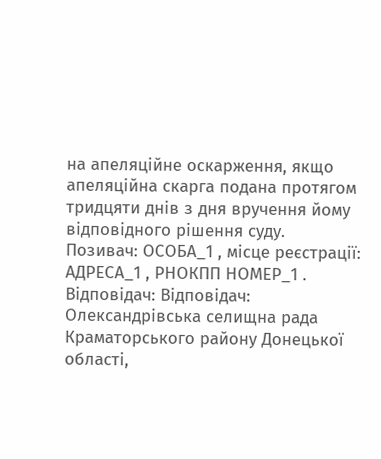на апеляційне оскарження, якщо апеляційна скарга подана протягом тридцяти днів з дня вручення йому відповідного рішення суду.
Позивач: ОСОБА_1 , місце реєстрації: АДРЕСА_1 , РНОКПП НОМЕР_1 .
Відповідач: Відповідач: Олександрівська селищна рада Краматорського району Донецької області,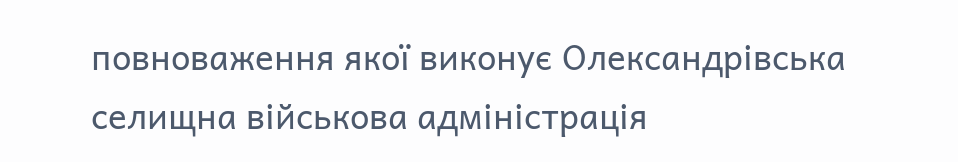повноваження якої виконує Олександрівська селищна військова адміністрація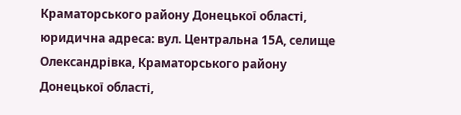Краматорського району Донецької області, юридична адреса: вул. Центральна 15А, селище Олександрівка, Краматорського району Донецької області,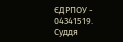ЄДРПОУ - 04341519.
Суддя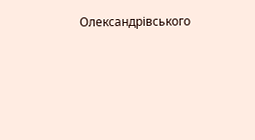Олександрівського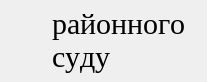районного суду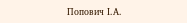Попович І.А.